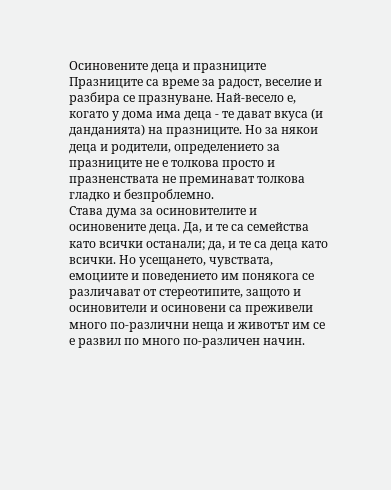Осиновените деца и празниците
Празниците са време за радост, веселие и разбира се празнуване. Най-весело е, когато у дома има деца - те дават вкуса (и данданията) на празниците. Но за някои деца и родители, определението за празниците не е толкова просто и празненствата не преминават толкова гладко и безпроблемно.
Става дума за осиновителите и осиновените деца. Да, и те са семейства като всички останали; да, и те са деца като всички. Но усещането, чувствата, емоциите и поведението им понякога се различават от стереотипите, защото и осиновители и осиновени са преживели много по-различни неща и животът им се е развил по много по-различен начин.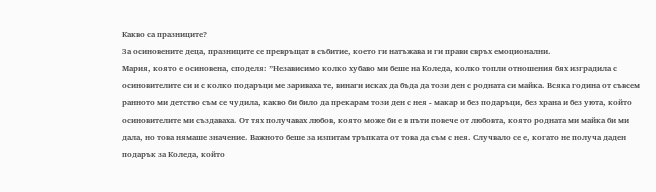Какво са празниците?
За осиновените деца, празниците се превръщат в събитие, което ги натъжава и ги прави свръх емоционални.
Мария, която е осиновена, споделя: ”Независимо колко хубаво ми беше на Коледа, колко топли отношения бях изградила с осиновителите си и с колко подаръци ме зариваха те, винаги исках да бъда да този ден с родната си майка. Всяка година от съвсем ранното ми детство съм се чудила, какво би било да прекарам този ден с нея - макар и без подаръци, без храна и без уюта, който осиновителите ми създаваха. От тях получавах любов, която може би е в пъти повече от любовта, която родната ми майка би ми дала, но това нямаше значение. Важното беше за изпитам тръпката от това да съм с нея. Случвало се е, когато не получа даден подарък за Коледа, който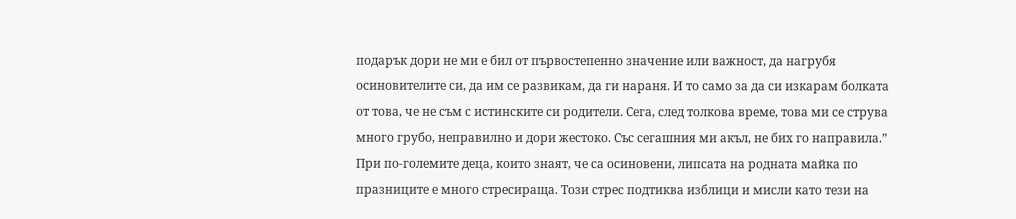подарък дори не ми е бил от първостепенно значение или важност, да нагрубя осиновителите си, да им се развикам, да ги нараня. И то само за да си изкарам болката от това, че не съм с истинските си родители. Сега, след толкова време, това ми се струва много грубо, неправилно и дори жестоко. Със сегашния ми акъл, не бих го направила.”
При по-големите деца, които знаят, че са осиновени, липсата на родната майка по празниците е много стресираща. Този стрес подтиква изблици и мисли като тези на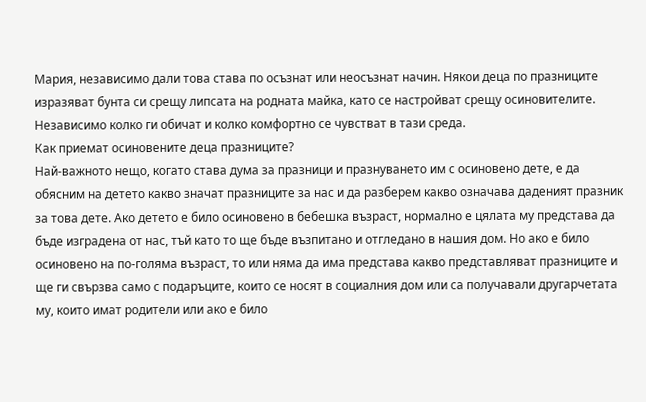Мария, независимо дали това става по осъзнат или неосъзнат начин. Някои деца по празниците изразяват бунта си срещу липсата на родната майка, като се настройват срещу осиновителите. Независимо колко ги обичат и колко комфортно се чувстват в тази среда.
Как приемат осиновените деца празниците?
Най-важното нещо, когато става дума за празници и празнуването им с осиновено дете, е да обясним на детето какво значат празниците за нас и да разберем какво означава даденият празник за това дете. Ако детето е било осиновено в бебешка възраст, нормално е цялата му представа да бъде изградена от нас, тъй като то ще бъде възпитано и отгледано в нашия дом. Но ако е било осиновено на по-голяма възраст, то или няма да има представа какво представляват празниците и ще ги свързва само с подаръците, които се носят в социалния дом или са получавали другарчетата му, които имат родители или ако е било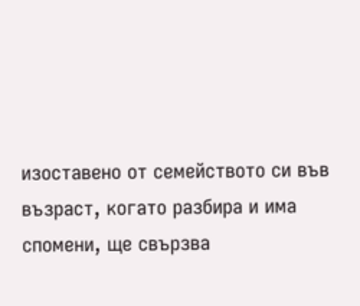изоставено от семейството си във възраст, когато разбира и има спомени, ще свързва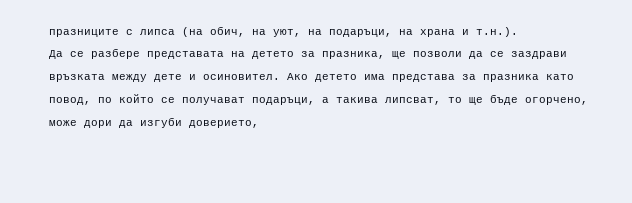празниците с липса (на обич, на уют, на подаръци, на храна и т.н.).
Да се разбере представата на детето за празника, ще позволи да се заздрави връзката между дете и осиновител. Ако детето има представа за празника като повод, по който се получават подаръци, а такива липсват, то ще бъде огорчено, може дори да изгуби доверието,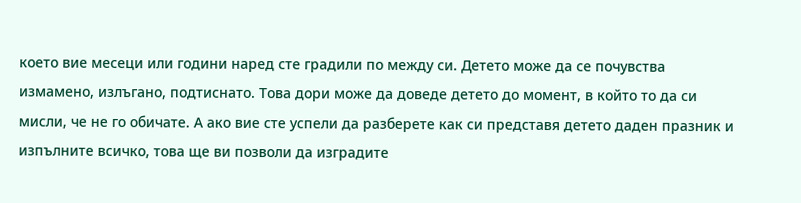което вие месеци или години наред сте градили по между си. Детето може да се почувства измамено, излъгано, подтиснато. Това дори може да доведе детето до момент, в който то да си мисли, че не го обичате. А ако вие сте успели да разберете как си представя детето даден празник и изпълните всичко, това ще ви позволи да изградите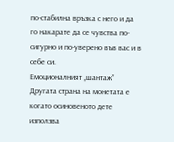по-стабилна връзка с него и да го накарате да се чувства по-сигурно и по-уверено във вас и в себе си.
Емоционалният „шантаж”
Другата страна на монетата е когато осиновеното дете използва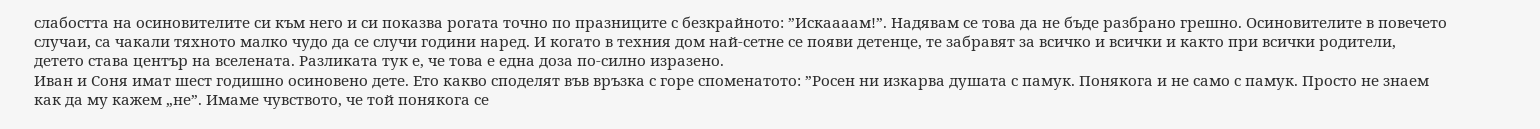слабостта на осиновителите си към него и си показва рогата точно по празниците с безкрайното: ”Искаааам!”. Надявам се това да не бъде разбрано грешно. Осиновителите в повечето случаи, са чакали тяхното малко чудо да се случи години наред. И когато в техния дом най-сетне се появи детенце, те забравят за всичко и всички и както при всички родители, детето става център на вселената. Разликата тук е, че това е една доза по-силно изразено.
Иван и Соня имат шест годишно осиновено дете. Ето какво споделят във връзка с горе споменатото: ”Росен ни изкарва душата с памук. Понякога и не само с памук. Просто не знаем как да му кажем „не”. Имаме чувството, че той понякога се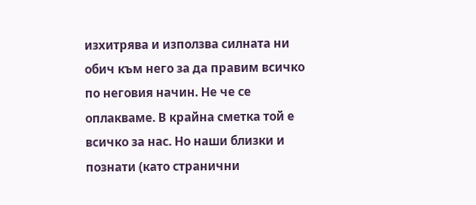изхитрява и използва силната ни обич към него за да правим всичко по неговия начин. Не че се оплакваме. В крайна сметка той е всичко за нас. Но наши близки и познати (като странични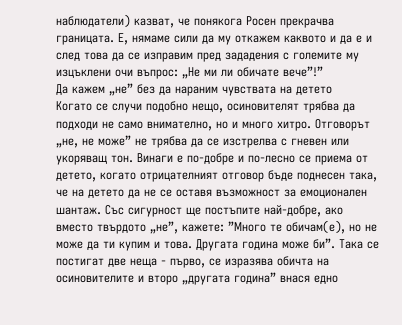наблюдатели) казват, че понякога Росен прекрачва границата. Е, нямаме сили да му откажем каквото и да е и след това да се изправим пред зададения с големите му изцъклени очи въпрос: „Не ми ли обичате вече”!”
Да кажем „не” без да нараним чувствата на детето
Когато се случи подобно нещо, осиновителят трябва да подходи не само внимателно, но и много хитро. Отговорът „не, не може” не трябва да се изстрелва с гневен или укоряващ тон. Винаги е по-добре и по-лесно се приема от детето, когато отрицателният отговор бъде поднесен така, че на детето да не се оставя възможност за емоционален шантаж. Със сигурност ще постъпите най-добре, ако вместо твърдото „не”, кажете: ”Много те обичам(е), но не може да ти купим и това. Другата година може би”. Така се постигат две неща - първо, се изразява обичта на осиновителите и второ „другата година” внася едно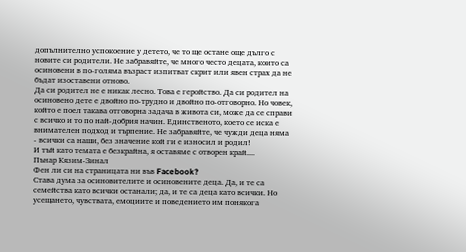допълнително успокоение у детето, че то ще остане още дълго с новите си родители. Не забравяйте, че много често децата, които са осиновени в по-голяма възраст изпитват скрит или явен страх да не бъдат изоставени отново.
Да си родител не е никак лесно. Това е геройство. Да си родител на осиновено дете е двойно по-трудно и двойно по-отговорно. Но човек, който е поел такава отговорна задача в живота си, може да се справи с всичко и то по най-добрия начин. Единственото, което се иска е внимателен подход и търпение. Не забравяйте, че чужди деца няма - всички са наши, без значение кой ги е износил и родил!
И тъй като темата е безкрайна, я оставяме с отворен край....
Пънар Кязим-Зинал
Фен ли си на страницата ни във Facebook?
Става дума за осиновителите и осиновените деца. Да, и те са семейства като всички останали; да, и те са деца като всички. Но усещането, чувствата, емоциите и поведението им понякога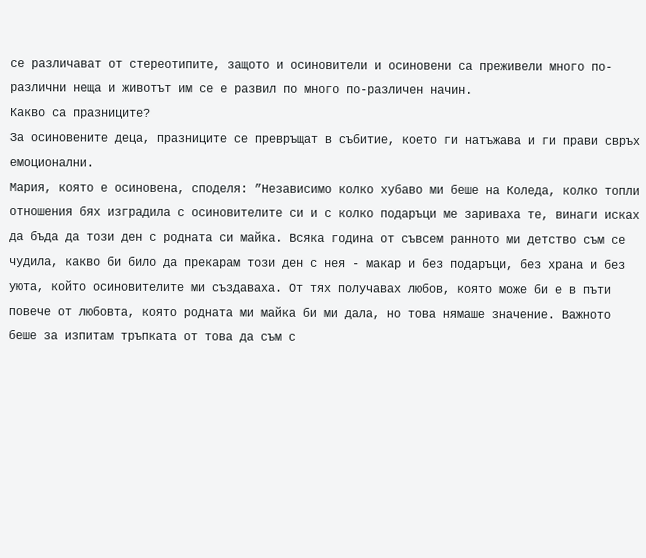се различават от стереотипите, защото и осиновители и осиновени са преживели много по-различни неща и животът им се е развил по много по-различен начин.
Какво са празниците?
За осиновените деца, празниците се превръщат в събитие, което ги натъжава и ги прави свръх емоционални.
Мария, която е осиновена, споделя: ”Независимо колко хубаво ми беше на Коледа, колко топли отношения бях изградила с осиновителите си и с колко подаръци ме зариваха те, винаги исках да бъда да този ден с родната си майка. Всяка година от съвсем ранното ми детство съм се чудила, какво би било да прекарам този ден с нея - макар и без подаръци, без храна и без уюта, който осиновителите ми създаваха. От тях получавах любов, която може би е в пъти повече от любовта, която родната ми майка би ми дала, но това нямаше значение. Важното беше за изпитам тръпката от това да съм с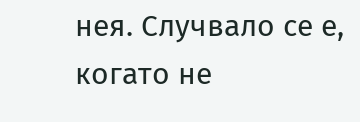нея. Случвало се е, когато не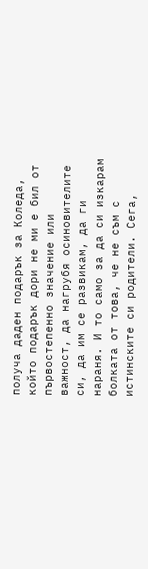получа даден подарък за Коледа, който подарък дори не ми е бил от първостепенно значение или важност, да нагрубя осиновителите си, да им се развикам, да ги нараня. И то само за да си изкарам болката от това, че не съм с истинските си родители. Сега,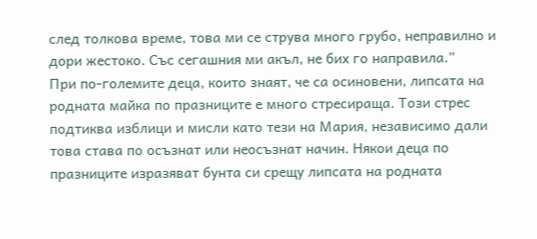след толкова време, това ми се струва много грубо, неправилно и дори жестоко. Със сегашния ми акъл, не бих го направила.”
При по-големите деца, които знаят, че са осиновени, липсата на родната майка по празниците е много стресираща. Този стрес подтиква изблици и мисли като тези на Мария, независимо дали това става по осъзнат или неосъзнат начин. Някои деца по празниците изразяват бунта си срещу липсата на родната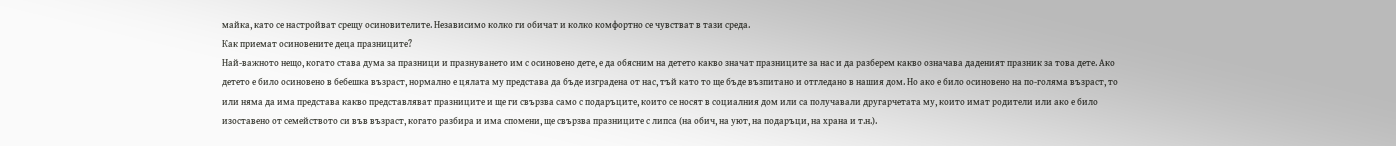майка, като се настройват срещу осиновителите. Независимо колко ги обичат и колко комфортно се чувстват в тази среда.
Как приемат осиновените деца празниците?
Най-важното нещо, когато става дума за празници и празнуването им с осиновено дете, е да обясним на детето какво значат празниците за нас и да разберем какво означава даденият празник за това дете. Ако детето е било осиновено в бебешка възраст, нормално е цялата му представа да бъде изградена от нас, тъй като то ще бъде възпитано и отгледано в нашия дом. Но ако е било осиновено на по-голяма възраст, то или няма да има представа какво представляват празниците и ще ги свързва само с подаръците, които се носят в социалния дом или са получавали другарчетата му, които имат родители или ако е било изоставено от семейството си във възраст, когато разбира и има спомени, ще свързва празниците с липса (на обич, на уют, на подаръци, на храна и т.н.).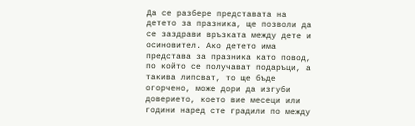Да се разбере представата на детето за празника, ще позволи да се заздрави връзката между дете и осиновител. Ако детето има представа за празника като повод, по който се получават подаръци, а такива липсват, то ще бъде огорчено, може дори да изгуби доверието, което вие месеци или години наред сте градили по между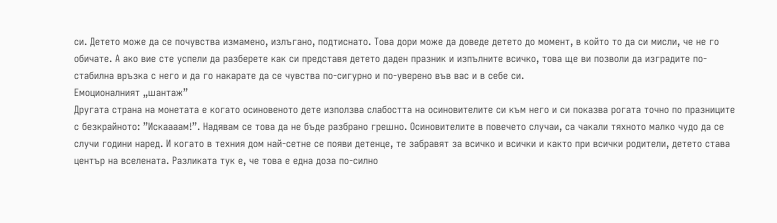си. Детето може да се почувства измамено, излъгано, подтиснато. Това дори може да доведе детето до момент, в който то да си мисли, че не го обичате. А ако вие сте успели да разберете как си представя детето даден празник и изпълните всичко, това ще ви позволи да изградите по-стабилна връзка с него и да го накарате да се чувства по-сигурно и по-уверено във вас и в себе си.
Емоционалният „шантаж”
Другата страна на монетата е когато осиновеното дете използва слабостта на осиновителите си към него и си показва рогата точно по празниците с безкрайното: ”Искаааам!”. Надявам се това да не бъде разбрано грешно. Осиновителите в повечето случаи, са чакали тяхното малко чудо да се случи години наред. И когато в техния дом най-сетне се появи детенце, те забравят за всичко и всички и както при всички родители, детето става център на вселената. Разликата тук е, че това е една доза по-силно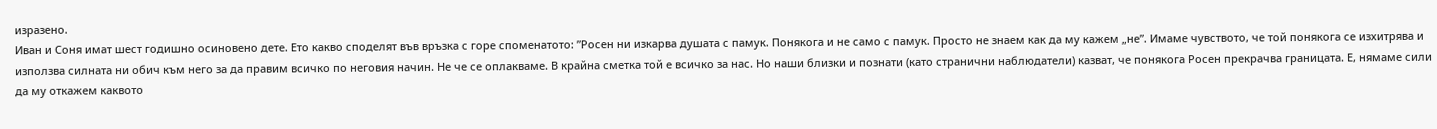изразено.
Иван и Соня имат шест годишно осиновено дете. Ето какво споделят във връзка с горе споменатото: ”Росен ни изкарва душата с памук. Понякога и не само с памук. Просто не знаем как да му кажем „не”. Имаме чувството, че той понякога се изхитрява и използва силната ни обич към него за да правим всичко по неговия начин. Не че се оплакваме. В крайна сметка той е всичко за нас. Но наши близки и познати (като странични наблюдатели) казват, че понякога Росен прекрачва границата. Е, нямаме сили да му откажем каквото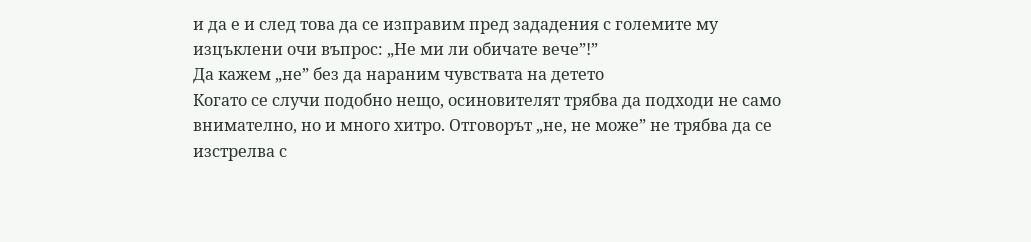и да е и след това да се изправим пред зададения с големите му изцъклени очи въпрос: „Не ми ли обичате вече”!”
Да кажем „не” без да нараним чувствата на детето
Когато се случи подобно нещо, осиновителят трябва да подходи не само внимателно, но и много хитро. Отговорът „не, не може” не трябва да се изстрелва с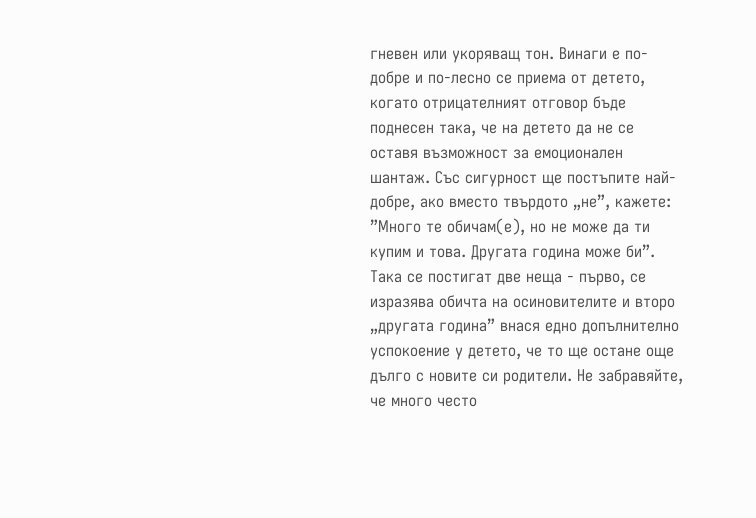гневен или укоряващ тон. Винаги е по-добре и по-лесно се приема от детето, когато отрицателният отговор бъде поднесен така, че на детето да не се оставя възможност за емоционален шантаж. Със сигурност ще постъпите най-добре, ако вместо твърдото „не”, кажете: ”Много те обичам(е), но не може да ти купим и това. Другата година може би”. Така се постигат две неща - първо, се изразява обичта на осиновителите и второ „другата година” внася едно допълнително успокоение у детето, че то ще остане още дълго с новите си родители. Не забравяйте, че много често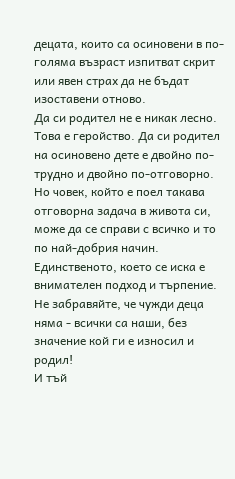децата, които са осиновени в по-голяма възраст изпитват скрит или явен страх да не бъдат изоставени отново.
Да си родител не е никак лесно. Това е геройство. Да си родител на осиновено дете е двойно по-трудно и двойно по-отговорно. Но човек, който е поел такава отговорна задача в живота си, може да се справи с всичко и то по най-добрия начин. Единственото, което се иска е внимателен подход и търпение. Не забравяйте, че чужди деца няма - всички са наши, без значение кой ги е износил и родил!
И тъй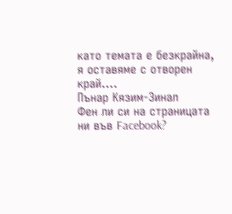като темата е безкрайна, я оставяме с отворен край....
Пънар Кязим-Зинал
Фен ли си на страницата ни във Facebook?